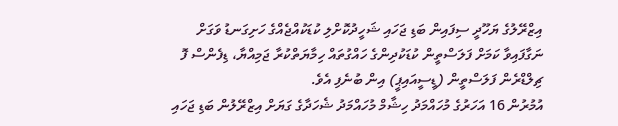އިޒްރޭލުގެ ޔަހޫދީ ސިފައިން ބަޑި ޖަހައި ޝަހީދުކޮށްލި ކުޑަކުއްޖެއްގެ ހަށިގަނޑު ވަގަށް ނަގާފައިވާ ކަމަށް ފަލަސްތީން ކުޑަކުދިންގެ ހައްގުތައް ހިމާޔަތްކުރާ ޖަމިއްޔާ، ޑިފެންސް ފޮ ޗިލްޑްރެން ފަލަސްތީން (ޑީސީއައިޕީ) އިން ބުނެފި އެވެ.
އުމުރުން 16 އަހަރުގެ މުހައްމަދު ހިޝާމް މުހައްމަދު ޝެހަދާގެ ގަޔަށް އިޒްރޭލުން ބަޑި ޖަހައި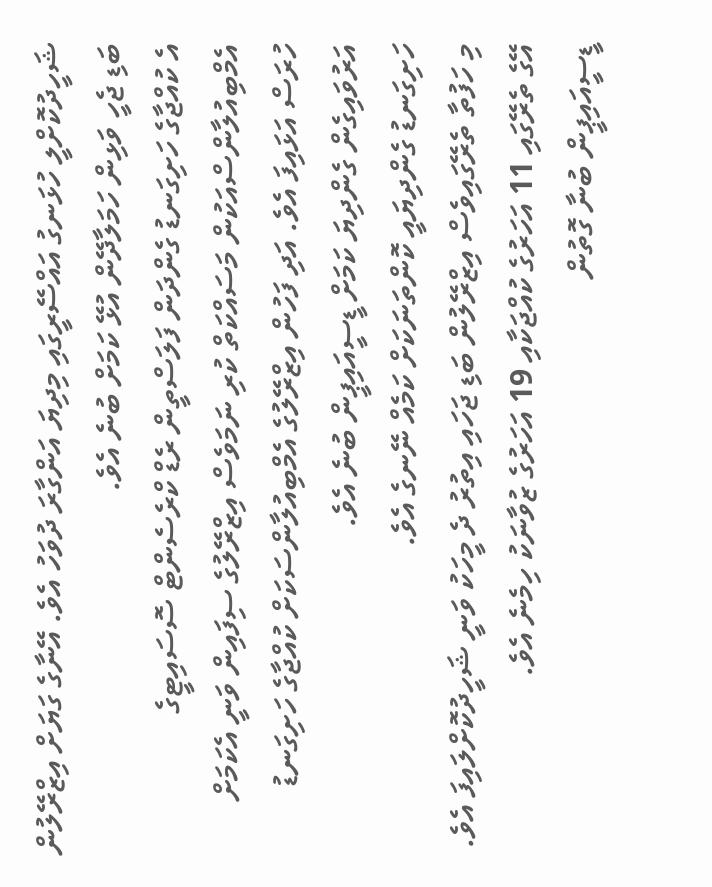ޝަހީދުކޮށްލީ ހުޅަނގު އައްސޭރީގައި މިދިޔަ އަންގާރަ ދުވަހު އެވެ. އޭނާގެ ގަޔަށް އިޒްރޭލުން ބަޑި ޖެހީ ވަޅިން ހަމަލާދޭން އުޅޭ ކަމަށް ބުނެ އެވެ.
އެ ކުއްޖާގެ ހަށިގަނޑު ގެންދަން ފަލަސްތީން ރެޑް ކްރެސެންޓް ސޮސައިޓީގެ އެމްބިއުލާންސްއަކުން މަސައްކަތް ކުރި ނަމަވެސް އިޒްރޭލުގެ ސިފައިން ވަނީ އެކަމަށް ހުރަސް އަޅައިފަ އެވެ. އަދި ފަހުން އިޒްރޭލުގެ އެމްބިއުލާންސަކަށް ކުއްޖާގެ ހަށިގަނޑު އަރުވައިގެން ގެންދިޔަ ކަމަށް ޑީސީއައިޕީން ބުނެ އެވެ.
ހަށިގަނޑު ގެންދިޔައީ ކޮންތަނަކަށް ކަމެއް ނޭނގެ އެވެ.
މި ހަފުތާ ތެރޭގައިވެސް އިޒްރޭލުން ބަޑި ޖަހައި އިތުރު ދެ މީހަކު ވަނީ ޝަހީދުކޮށްލައިފަ އެވެ. އޭގެ ތެރޭގައި 11 އަހަރުގެ ކުއްޖަކާއި 19 އަހަރުގެ ޒުވާނަކު ހިމެނެ އެވެ.
ޑީސީއައިޕީން ބުނާ ގޮތުން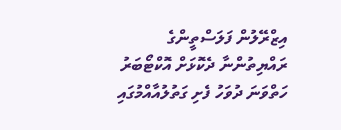އިޒްރޭލުން ފަލަސްތީންގެ ރައްޔިތުންނާ ދެކޮޅަށް އޮކްޓޯބަރު ހަތްވަނަ ދުވަހު ފެށި ގަތުލުއާއްމުގައި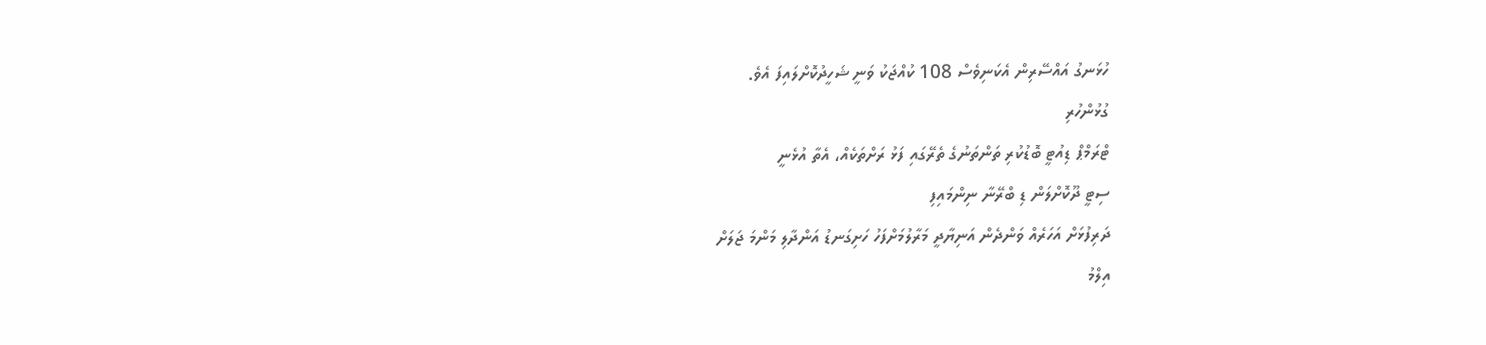ހުޅަނގު އައްސޭރިން އެކަނިވެސް 108 ކުއްޖަކު ވަނީ ޝަހީދުކޮށްލައިފަ އެވެ.
ގުޅުންހުރި
ޓްރަމްޕް ޑިއުޓީ ބޮޑުކުރި ތަންތަނުގެ ތެރޭގައި ފަޅު ރަށްތަކެއް، އެތާ އުޅެނީ
ސިޓީ ދޫކޮށްލަން ޑި ބްރޭނާ ނިންމައިފި
ދަރިފުޅަށް އަހަރެއް ވަންދެން އަނިޔާދީ މަރާލުމަށްފަހު ހަށިގަނޑު އަންދާލި މަންމަ ޖަލަށް
އިލްމު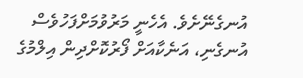އުނގެނޭށެވެ. އެހެނީ މަރުވުމަށްފަހުވެސް އުނގެނި، އަނެކާއަށް ފޯރުކޮށްދިން އިލްމުގެ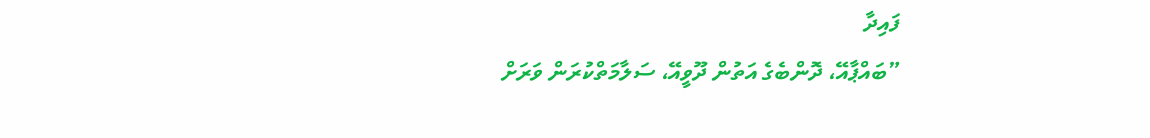ފައިދާ
”ބައްޕާއޭ، ދޮންބެގެ އަތުން ދޫވީއޭ، ސަލާމަތްކުރަން ވަރަށް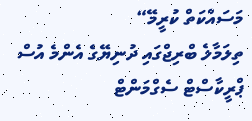މަސައްކަތް ކުރީމޭ“
ތިލަމާލެ ބްރިޖްގައި ދުނިޔޭގެ އެންމެ އުސް ޕްރީކާސްޓް ސެގްމަންޓް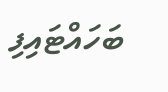ބަހައްޓައިފި